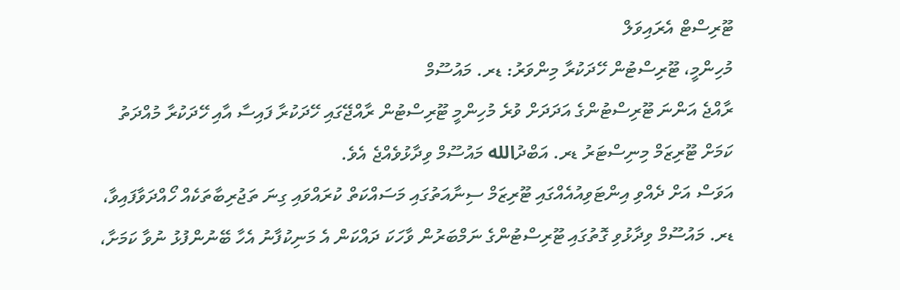ޓޫރިސްޓް އެރައިވަލް
މުހިންމީ، ޓޫރިސްޓުން ހޭދަކުރާ މިންވަރު: ޑރ. މައުސޫމް
ރާއްޖެ އަންނަ ޓޫރިސްޓުންގެ އަދަދަށް ވުރެ މުހިންމީ ޓޫރިސްޓުން ރާއްޖޭގައި ހޭދަކުރާ ފައިސާ އާއި ހޭދަކުރާ މުއްދަތު ކަމަށް ޓޫރިޒަމް މިނިސްޓަރު ޑރ. އަބްދުالله މައުސޫމް ވިދާޅުވެއްޖެ އެވެ.
އަވަސް އަށް ދެއްވި އިންޓަވިއުއެއްގައި ޓޫރިޒަމް ސިނާއަތުގައި މަސައްކަތް ކުރައްވައި ގިނަ ތަޖުރިބާތަކެއް ހޯއްދަވާފައިވާ، ޑރ. މައުސޫމް ވިދާޅުވި ގޮތުގައި ޓޫރިސްޓުންގެ ނަމްބަރުން ވާހަކަ ދައްކަން އެ މަނިކުފާނު އެހާ ބޭނުންފުޅު ނުވާ ކަމަށާ،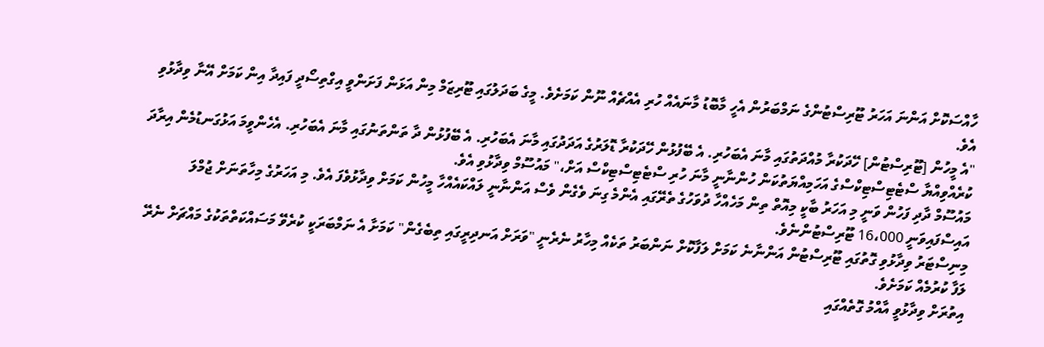ހާއްސަކޮށް އަންނަ އަހަރު ޓޫރިސްޓުންގެ ނަމްބަރުން އެހީ މާބޮޑު މާނައެއް ހުރި އެއްޗެއް ނޫން ކަމަށެވެ. މީގެ ބަދަލުގައި ޓޫރިޒަމް މިން އަޅަން ފަށަންވީ އިގްތިސޯދީ ފައިދާ އިން ކަމަށް އޭނާ ވިދާޅުވި އެވެ.
"އެ މީހުން [ޓޫރިސްޓުން] ހޭދަކުރާ މުއްދަތުގައި މާނަ އެބަހުރި. އެ ބޭފުޅުން ހޭދަކުރާ ޑޮލަރުގެ އަދަދުގައި މާނަ އެބަހުރި. އެ ބޭފުޅުން ދާ ތަންތަނުގައި މާނަ އެބަހުރި. އެހެންވީމަ އަޅުގަނޑުމެން އިރާދަ ކުރެއްވިއްޔާ ސްޓެޓިސްޓިކްސްގެ އަހަމިއްޔަތުކަން ހުންނާނީ މާނަ ހުރި ސްޓެޓިސްޓިކްސް އަށް،" މައުސޫމް ވިދާޅުވި އެވެ.
މައުސޫމް ދާދި ފަހުން ވަނީ މި އަހަރު ބާކީ މިއޮތް ތިން މަހެއްހާ ދުވަހުގެ ތެރޭގައި އެންމެ ގިނަ ވެގެން ވެސް އަންނާނީ ލައްކައެއްހާ މީހުން ކަމަށް ވިދާޅުވެފަ އެވެ. މި އަހަރުގެ މިހާތަނަށް ޖުމްލަ އައިސްފައިވަނީ 16،000 ޓޫރިސްޓުންނެވެ.
މިނިސްޓަރު ވިދާޅުވި ގޮތުގައި ޓޫރިސްޓުން އަންނާނެ ކަމަށް ލަފާކޮށް ނަންބަރު ތަކެއް މިހާރު ނެރެނީ "ވަރަށް އަނދިރީގައި ތިބެގެން" ކަމަށާ އެ ނަމްބަރަކީ ކުރެވޭ މަސައްކަތްތަކުގެ މައްޗަށް ނެރޭ ލަފާ ކުރުމެއް ކަމަށެވެ.
އިތުރަށް ވިދާޅުވީ އާއްމު ގޮތެއްގައި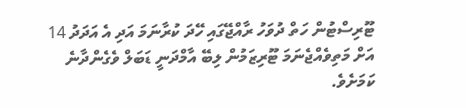ޓޫރިސްޓުން ހަތް ދުވަހު ރާއްޖޭގައި ހޭދަ ކުރާނަމަ އަދި އެ އަދަދު 14 އަށް މަތިވެއްޖެނަމަ ޓޫރިޒަމުން ލިބޭ އާމްދަނީ ޑަބަލް ވެގެންދާނެ ކަމަށެވެ.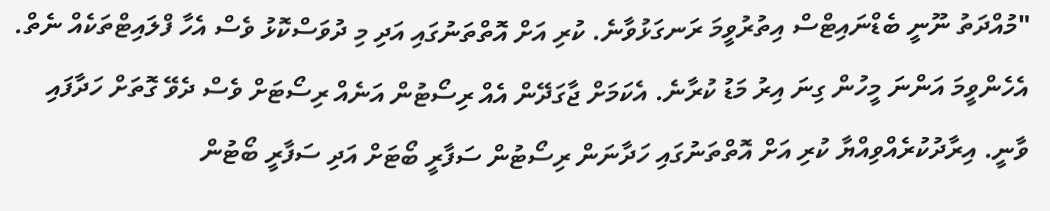"މުއްދަތު ނޫނީ ބެޑްނައިޓްސް އިތުރުވީމަ ރަނގަޅުވާނެ. ކުރި އަށް އޮތްތަނުގައި އަދި މި ދުވަސްކޮޅު ވެސް އެހާ ފްލައިޓްތަކެއް ނެތް. އެހެންވީމަ އަންނަ މީހުން ގިނަ އިރު މަޑު ކުރާނެ. އެކަމަށް ޖާގަދޭން އެއް ރިސޯޓުން އަނެއް ރިސޯޓަށް ވެސް ދެވޭ ގޮތަށް ހަދާފައި ވާނީ. އިރާދުކުރެއްވިއްޔާ ކުރި އަށް އޮތްތަނުގައި ހަދާނަން ރިސޯޓުން ސަފާރީ ބޯޓަށް އަދި ސަފާރީ ބޯޓުން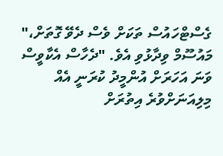ގެސްޓްހައުސް ތަކަށް ވެސް ދެވޭ ގޮތަށް،" މައުސޫމް ވިދާޅުވި އެވެ. "ދެހާސް އެކާވީސް ވަނަ އަހަރަށް އުންމީދު ކުރަނީ އެއް މިލިއަނަށްވުރެ އިތުރަށް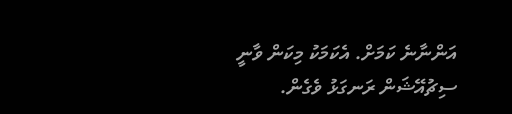އަންނާނެ ކަމަށް. އެކަމަކު މިކަން ވާނީ ސިޗުއޭޝަން ރަނގަޅު ވެގެން.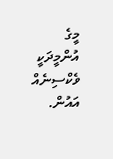މީގެ އުންމީދަކީ ވެކްސިނެއް އައުން.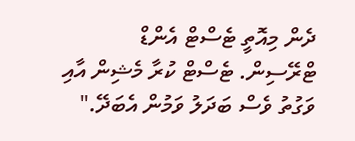ދެން މިއޮތީ ޓެސްޓް އެންޑް ޓްރޭސިން. ޓެސްޓް ކުރާ މެޝިން އާއި ވަގުތު ވެސް ބަދަލު ވަމުން އެބަދޭ."